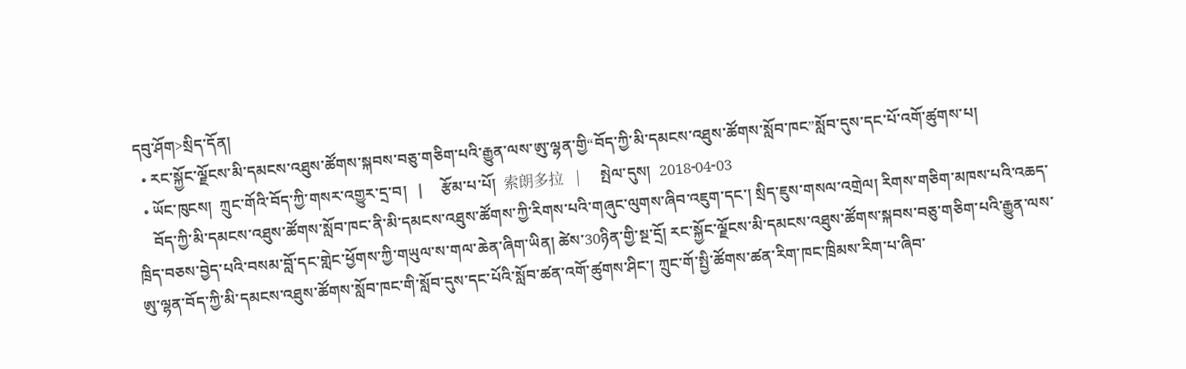དབུ་ཤོག>སྲིད་དོན།
  • རང་སྐྱོང་ལྗོངས་མི་དམངས་འཐུས་ཚོགས་སྐབས་བཅུ་གཅིག་པའི་རྒྱུན་ལས་ཨུ་ལྷན་གྱི“བོད་ཀྱི་མི་དམངས་འཐུས་ཚོགས་སློབ་ཁང”སློབ་དུས་དང་པོ་འགོ་ཚུགས་པ།
  • ཡོང་ཁུངས།  ཀྲུང་གོའི་བོད་ཀྱི་གསར་འགྱུར་དྲ་བ།   |     རྩོམ་པ་པོ།  索朗多拉   |     སྤེལ་དུས།  2018-04-03
    བོད་ཀྱི་མི་དམངས་འཐུས་ཚོགས་སློབ་ཁང་ནི་མི་དམངས་འཐུས་ཚོགས་ཀྱི་རིགས་པའི་གཞུང་ལུགས་ཞིབ་འཇུག་དང་། སྲིད་ཇུས་གསལ་འགྲེལ། རིགས་གཅིག་མཁས་པའི་འཆད་ཁྲིད་བཅས་བྱེད་པའི་བསམ་བློ་དང་གླེང་ཕྱོགས་ཀྱི་གཡུལ་ས་གལ་ཆེན་ཞིག་ཡིན། ཚེས་30ཉིན་གྱི་སྔ་དྲོ། རང་སྐྱོང་ལྗོངས་མི་དམངས་འཐུས་ཚོགས་སྐབས་བཅུ་གཅིག་པའི་རྒྱུན་ལས་ཨུ་ལྷན་བོད་ཀྱི་མི་དམངས་འཐུས་ཚོགས་སློབ་ཁང་གི་སློབ་དུས་དང་པོའི་སློབ་ཚན་འགོ་ཚུགས་ཤིང་། ཀྲུང་གོ་སྤྱི་ཚོགས་ཚན་རིག་ཁང་ཁྲིམས་རིག་པ་ཞིབ་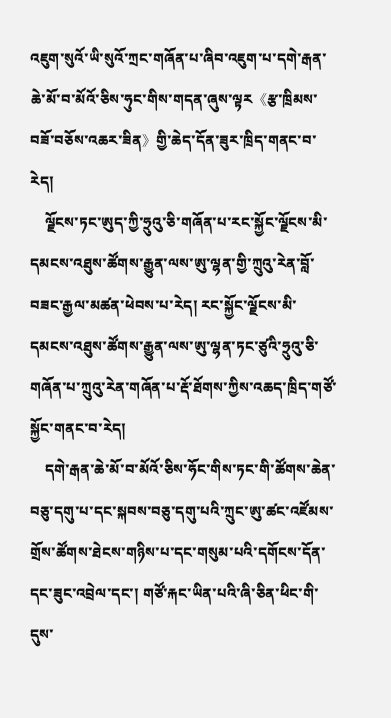འཇུག་སུའོ་ཡི་སུའོ་ཀྲང་གཞོན་པ་ཞིབ་འཇུག་པ་དགེ་རྒན་ཆེ་མོ་བ་མོའོ་ཅིས་ཧུང་གིས་གདན་ཞུས་ལྟར《རྩ་ཁྲིམས་བཟོ་བཅོས་འཆར་ཟིན》གྱི་ཆེད་དོན་ཟུར་ཁྲིད་གནང་བ་རེད།
    ལྗོངས་ཏང་ཨུད་ཀྱི་ཧྲུའུ་ཅི་གཞོན་པ་རང་སྐྱོང་ལྗོངས་མི་དམངས་འཐུས་ཚོགས་རྒྱུན་ལས་ཨུ་ལྷན་གྱི་ཀྲུའུ་རེན་བློ་བཟང་རྒྱལ་མཚན་ཕེབས་པ་རེད། རང་སྐྱོང་ལྗོངས་མི་དམངས་འཐུས་ཚོགས་རྒྱུན་ལས་ཨུ་ལྷན་ཏང་ཙུའི་ཧྲུའུ་ཅི་གཞོན་པ་ཀྲུའུ་རེན་གཞོན་པ་རྡོ་ཐོགས་ཀྱིས་འཆད་ཁྲིད་གཙོ་སྐྱོང་གནང་བ་རེད།
    དགེ་རྒན་ཆེ་མོ་བ་མོའོ་ཅིས་ཧོང་གིས་ཏང་གི་ཚོགས་ཆེན་བཅུ་དགུ་པ་དང་སྐབས་བཅུ་དགུ་པའི་ཀྲུང་ཨུ་ཚང་འཛོམས་གྲོས་ཚོགས་ཐེངས་གཉིས་པ་དང་གསུམ་པའི་དགོངས་དོན་དང་ཟུང་འབྲེལ་དང་། གཙོ་རྐང་ཡིན་པའི་ཞི་ཅིན་ཕིང་གི་དུས་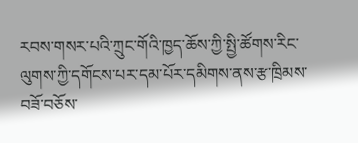རབས་གསར་པའི་ཀྲུང་གོའི་ཁྱད་ཆོས་ཀྱི་སྤྱི་ཚོགས་རིང་ལུགས་ཀྱི་དགོངས་པར་དམ་པོར་དམིགས་ནས་རྩ་ཁྲིམས་བཟོ་བཅོས་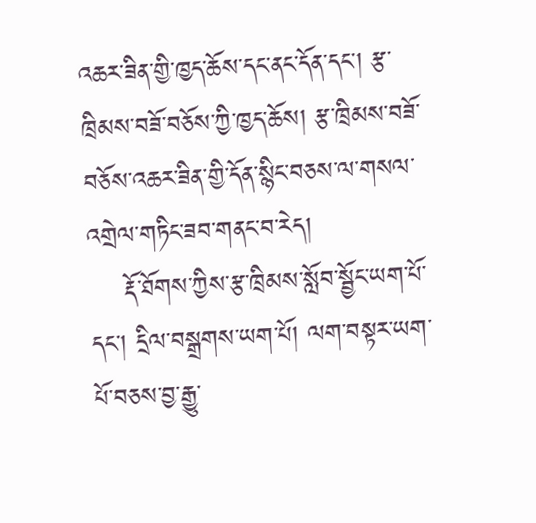འཆར་ཟིན་གྱི་ཁྱད་ཆོས་དང་ནང་དོན་དང་། རྩ་ཁྲིམས་བཟོ་བཅོས་ཀྱི་ཁྱད་ཆོས། རྩ་ཁྲིམས་བཟོ་བཅོས་འཆར་ཟིན་གྱི་དོན་སྙིང་བཅས་ལ་གསལ་འགྲེལ་གཏིང་ཟབ་གནང་བ་རེད།
    རྡོ་ཐོགས་ཀྱིས་རྩ་ཁྲིམས་སློབ་སྦྱོང་ཡག་པོ་དང་། དྲིལ་བསྒྲགས་ཡག་པོ། ལག་བསྟར་ཡག་པོ་བཅས་བྱ་རྒྱུ་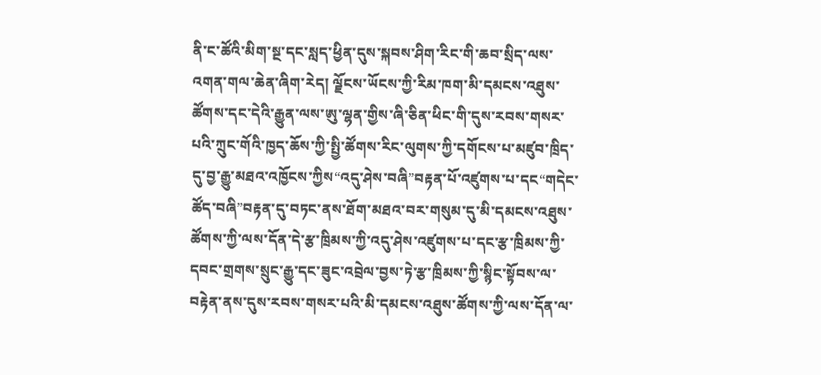ནི་ང་ཚོའི་མིག་སྔ་དང་སླད་ཕྱིན་དུས་སྐབས་ཤིག་རིང་གི་ཆབ་སྲིད་ལས་འགན་གལ་ཆེན་ཞིག་རེད། ལྗོངས་ཡོངས་ཀྱི་རིམ་ཁག་མི་དམངས་འཐུས་ཚོགས་དང་དེའི་རྒྱུན་ལས་ཨུ་ལྷན་གྱིས་ཞི་ཅིན་ཕིང་གི་དུས་རབས་གསར་པའི་ཀྲུང་གོའི་ཁྱད་ཆོས་ཀྱི་སྤྱི་ཚོགས་རིང་ལུགས་ཀྱི་དགོངས་པ་མཛུབ་ཁྲིད་དུ་བྱ་རྒྱུ་མཐའ་འཁྱོངས་ཀྱིས“འདུ་ཤེས་བཞི”བརྟན་པོ་འཛུགས་པ་དང“གདེང་ཚོད་བཞི”བརྟན་དུ་བཏང་ནས་ཐོག་མཐའ་བར་གསུམ་དུ་མི་དམངས་འཐུས་ཚོགས་ཀྱི་ལས་དོན་དེ་རྩ་ཁྲིམས་ཀྱི་འདུ་ཤེས་འཛུགས་པ་དང་རྩ་ཁྲིམས་ཀྱི་དབང་གྲགས་སྲུང་རྒྱུ་དང་ཟུང་འབྲེལ་བྱས་ཏེ་རྩ་ཁྲིམས་ཀྱི་སྙིང་སྟོབས་ལ་བརྟེན་ནས་དུས་རབས་གསར་པའི་མི་དམངས་འཐུས་ཚོགས་ཀྱི་ལས་དོན་ལ་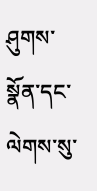ཤུགས་སྣོན་དང་ལེགས་སུ་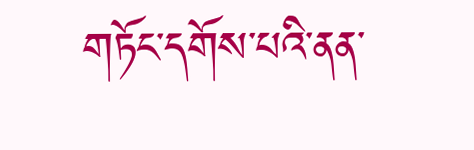གཏོང་དགོས་པའི་ནན་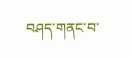བཤད་གནང་བ་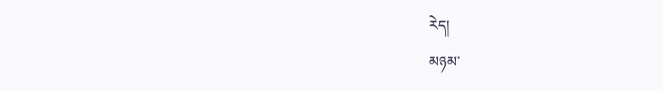རེད།
མཉམ་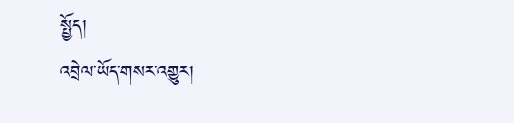སྤྱོད།
འབྲེལ་ཡོད་གསར་འགྱུར།